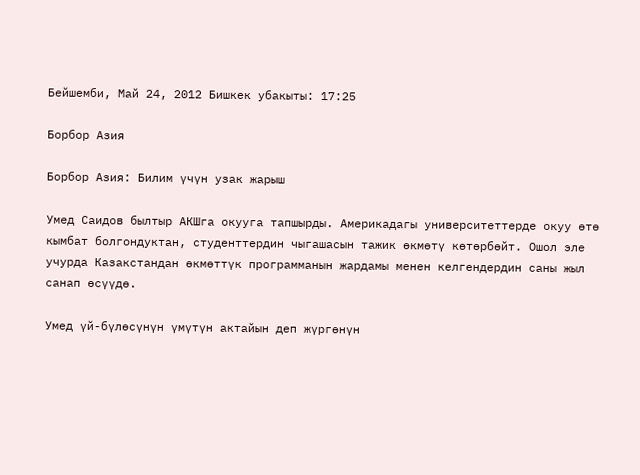Бейшемби, Май 24, 2012 Бишкек убакыты: 17:25

Борбор Азия

Борбор Азия: Билим үчүн узак жарыш

Умед Саидов былтыр АКШга окууга тапшырды. Америкадагы университеттерде окуу өтө кымбат болгондуктан, студенттердин чыгашасын тажик өкмөтү көтөрбөйт. Ошол эле учурда Казакстандан өкмөттүк программанын жардамы менен келгендердин саны жыл санап өсүүдө.

Умед үй-бүлөсүнүн үмүтүн актайын деп жүргөнүн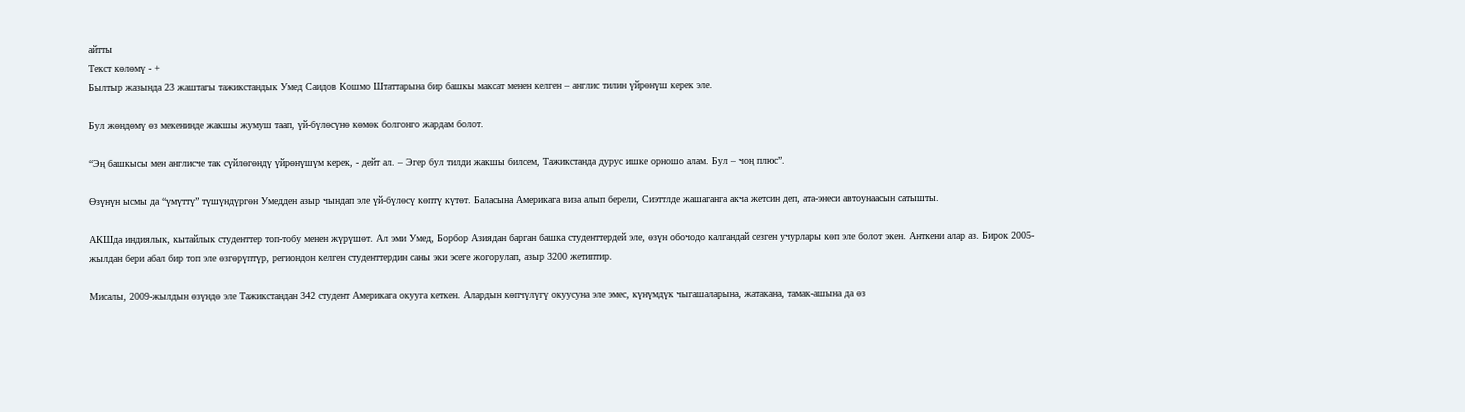айтты
Текст көлөмү - +
Былтыр жазында 23 жаштагы тажикстандык Умед Саидов Кошмо Штаттарына бир башкы максат менен келген – англис тилин үйрөнүш керек эле.

Бул жөндөмү өз мекенинде жакшы жумуш таап, үй-бүлөсүнө көмөк болгонго жардам болот.

“Эң башкысы мен англисче так сүйлөгөндү үйрөнүшүм керек, - дейт ал. – Эгер бул тилди жакшы билсем, Тажикстанда дурус ишке орношо алам. Бул – чоң плюс”.

Өзүнүн ысмы да “үмүттү” түшүндүргөн Умедден азыр чындап эле үй-бүлөсү көптү күтөт. Баласына Америкага виза алып берели, Сиэттлде жашаганга акча жетсин деп, ата-энеси автоунаасын сатышты.

АКШда индиялык, кытайлык студенттер топ-тобу менен жүрүшөт. Ал эми Умед, Борбор Азиядан барган башка студенттердей эле, өзүн обочодо калгандай сезген учурлары көп эле болот экен. Анткени алар аз. Бирок 2005-жылдан бери абал бир топ эле өзгөрүптүр, региондон келген студенттердин саны эки эсеге жогорулап, азыр 3200 жетиптир.

Мисалы, 2009-жылдын өзүндө эле Тажикстандан 342 студент Америкага окууга кеткен. Алардын көпчүлүгү окуусуна эле эмес, күнүмдүк чыгашаларына, жатакана, тамак-ашына да өз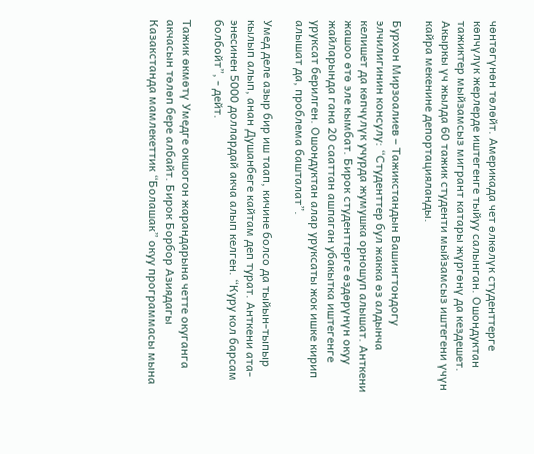чөнтөгүнөн төлөйт. Америкада чет өлкөлүк студенттерге көпчүлүк жерлерде иштегенге тыйуу салынган. Ошондуктан тажиктер мыйзамсыз мигрант катары жүргөнү да кездешет. Акыркы үч жылда 60 тажик студенти мыйзамсыз иштегени үчүн кайра мекенине депортацияланды.

Бурхон Мирзоалиев – Тажикстандын Вашингтондогу элчилигинин консулу: “Студенттер бул жакка өз алдынча келишет да көпчүлүк учурда жумушка орношуп алышат. Анткени жашоо өтө эле кымбат. Бирок студенттерге өздөрүнүн окуу жайларында гана 20 сааттан ашпаган убакытка иштегенге уруксат берилген. Ошондуктан алар уруксаты жок ишке кирип алышат да, проблема башталат”.

Умед деле азыр бир иш таап, кичине болсо да тыйын-тыпыр кылып алып, анан Душанбеге кайтам деп турат. Анткени ата-энесинен 5000 доллардай акча алып келген. “Куру кол барсам болбойт”, - дейт.

Тажик өкмөтү Умедге окшогон жарандарына четте окуганга акчасын төлөп бере албайт. Бирок Борбор Азиядагы Казакстанда мамлекеттик “Болашак” окуу программасы мына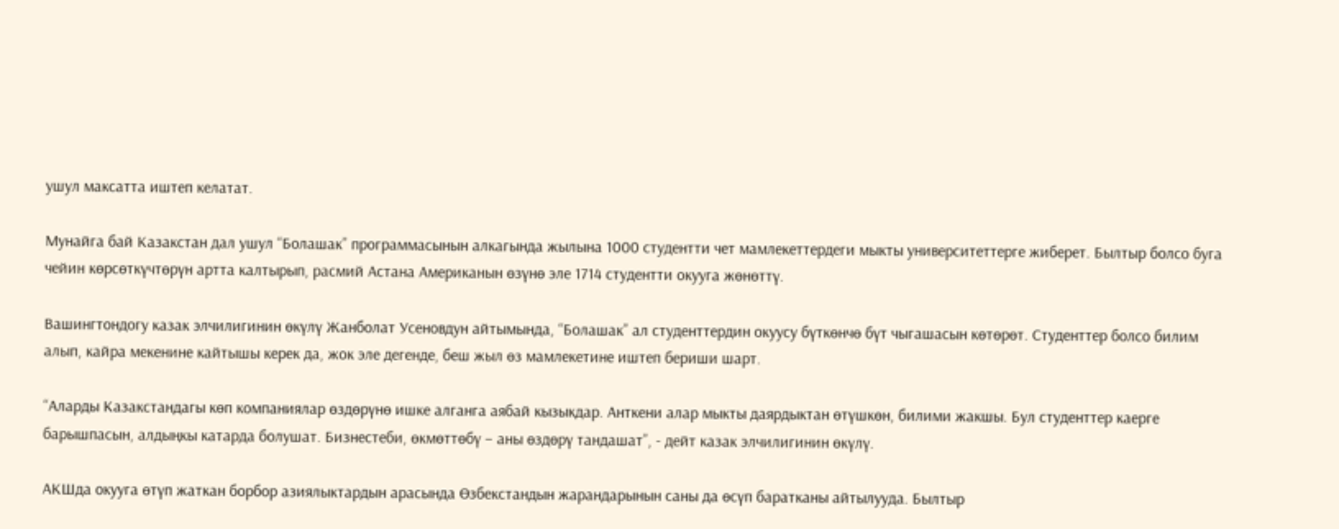ушул максатта иштеп келатат.

Мунайга бай Казакстан дал ушул “Болашак” программасынын алкагында жылына 1000 студентти чет мамлекеттердеги мыкты университеттерге жиберет. Былтыр болсо буга чейин көрсөткүчтөрүн артта калтырып, расмий Астана Американын өзүнө эле 1714 студентти окууга жөнөттү.

Вашингтондогу казак элчилигинин өкүлү Жанболат Усеновдун айтымында, “Болашак” ал студенттердин окуусу бүткөнчө бүт чыгашасын көтөрөт. Студенттер болсо билим алып, кайра мекенине кайтышы керек да, жок эле дегенде, беш жыл өз мамлекетине иштеп бериши шарт.

“Аларды Казакстандагы көп компаниялар өздөрүнө ишке алганга аябай кызыкдар. Анткени алар мыкты даярдыктан өтүшкөн, билими жакшы. Бул студенттер каерге барышпасын, алдыңкы катарда болушат. Бизнестеби, өкмөттөбү – аны өздөрү тандашат”, - дейт казак элчилигинин өкүлү.

АКШда окууга өтүп жаткан борбор азиялыктардын арасында Өзбекстандын жарандарынын саны да өсүп баратканы айтылууда. Былтыр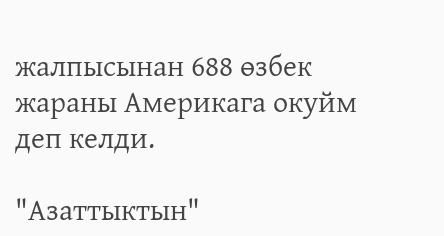жалпысынан 688 өзбек жараны Америкага окуйм деп келди.

"Азаттыктын"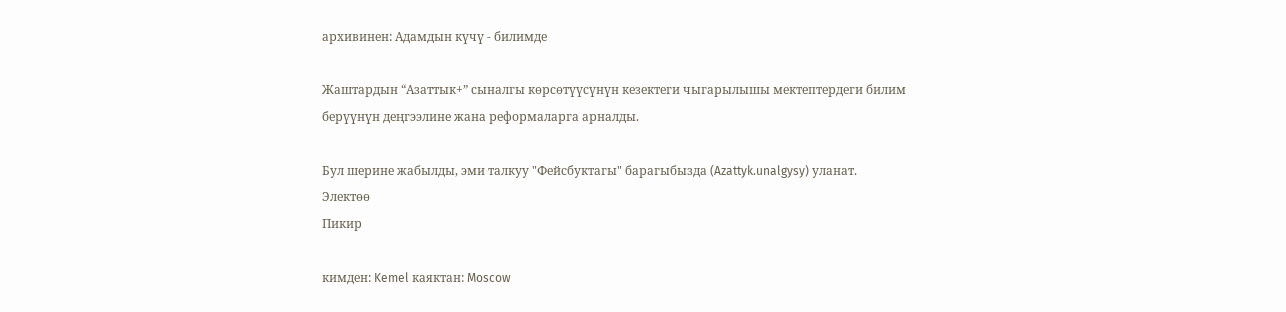архивинен: Адамдын күчү - билимде

Жаштардын “Азаттык+” сыналгы көрсөтүүсүнүн кезектеги чыгарылышы мектептердеги билим берүүнүн деңгээлине жана реформаларга арналды.

Бул шерине жабылды, эми талкуу "Фейсбуктагы" барагыбызда (Azattyk.unalgysy) уланат.
Электөө
Пикир

кимден: Kemel каяктан: Moscow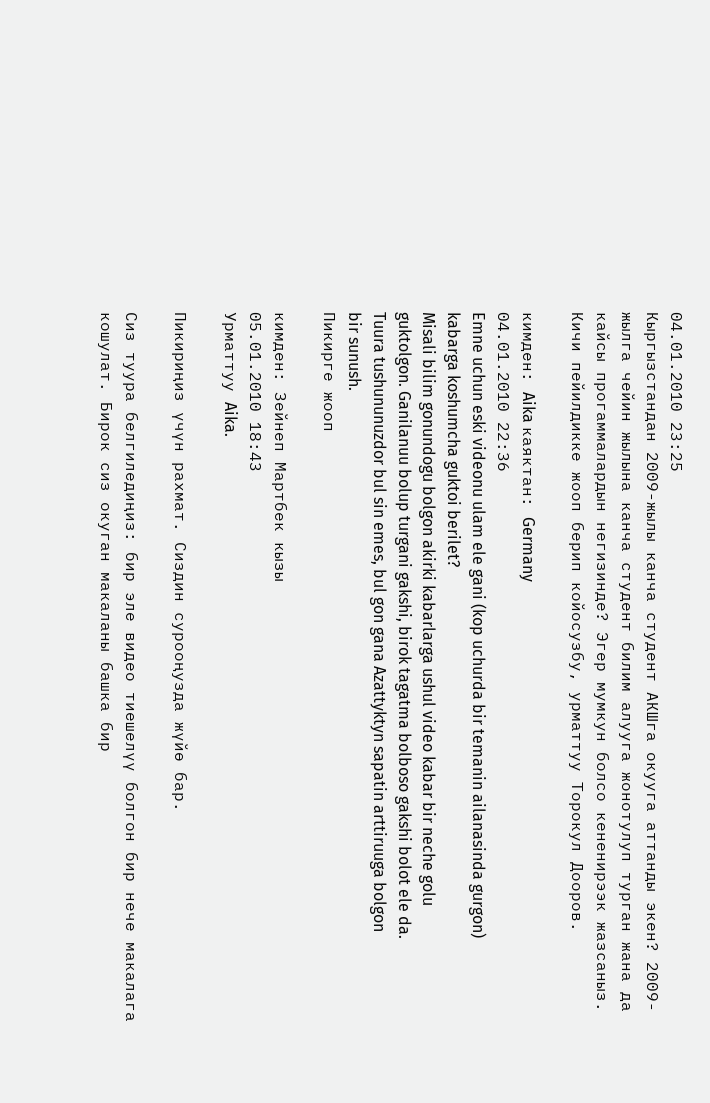04.01.2010 23:25
Кыргызстандан 2009-жылы канча студент АКШга окууга аттанды экен? 2009-жылга чейин жылына канча студент билим алууга жонотулуп турган жана да кайсы прогаммалардын негизинде? Эгер мумкун болсо кененирээк жазсаныз. Кичи пейилдикке жооп берип койосузбу, урматтуу Торокул Дооров.

кимден: Aika каяктан: Germany
04.01.2010 22:36
Emne uchun eski videonu ulam ele gani (kop uchurda bir temanin ailanasinda gurgon) kabarga koshumcha guktoi berilet?
Misali bilim gonundogu bolgon akirki kabarlarga ushul video kabar bir neche golu guktolgon. Ganilanuu bolup turgani gakshi, birok tagatma bolboso gakshi bolot ele da. Tuura tushununuzdor bul sin emes, bul gon gana Azattyktyn sapatin arttiruuga bolgon bir sunush.
Пикирге жооп

кимден: Зейнеп Мартбек кызы
05.01.2010 18:43
Урматтуу Aika.

Пикириңиз үчүн рахмат. Сиздин сурооңузда жүйө бар.

Сиз туура белгиледиңиз: бир эле видео тиешелүү болгон бир нече макалага кошулат. Бирок сиз окуган макаланы башка бир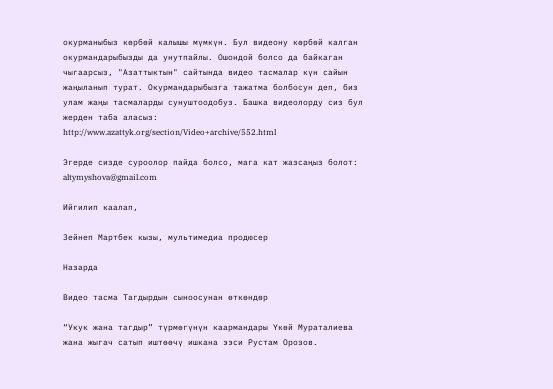окурманыбыз көрбөй калышы мүмкүн. Бул видеону көрбөй калган окурмандарыбызды да унутпайлы. Ошондой болсо да байкаган чыгаарсыз, "Азаттыктын" сайтында видео тасмалар күн сайын жаңыланып турат. Окурмандарыбызга тажатма болбосун деп, биз улам жаңы тасмаларды сунуштоодобуз. Башка видеолорду сиз бул жерден таба аласыз: http://www.azattyk.org/section/Video+archive/552.html

Эгерде сизде суроолор пайда болсо, мага кат жазсаңыз болот: altymyshova@gmail.com

Ийгилип каалап,

Зейнеп Мартбек кызы, мультимедиа продюсер

Назарда

Видео тасма Тагдырдын сыноосунан өткөндөр

“Укук жана тагдыр” түрмөгүнүн каармандары Үкөй Мураталиева жана жыгач сатып иштөөчү ишкана ээси Рустам Орозов.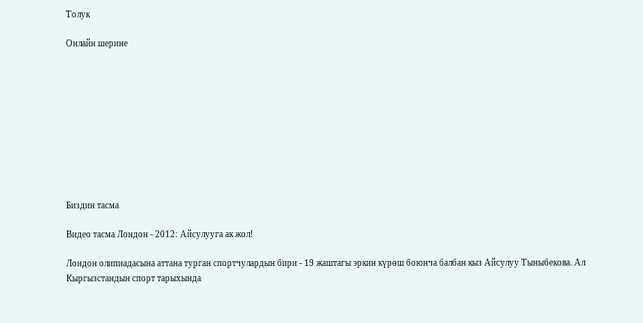Толук

Онлайн шерине










Биздин тасма

Видео тасма Лондон - 2012: Айсулууга ак жол!

Лондон олипиадасына аттана турган спортчулардын бири - 19 жаштагы эркин күрөш боюнча балбан кыз Айсулуу Тыныбекова. Ал Кыргызстандын спорт тарыхында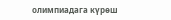олимпиадага күрөш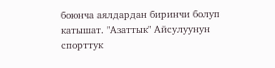боюнча аялдардан биринчи болуп катышат. "Азаттык" Айсулуунун спорттук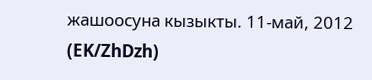жашоосуна кызыкты. 11-май, 2012 (EK/ZhDzh)